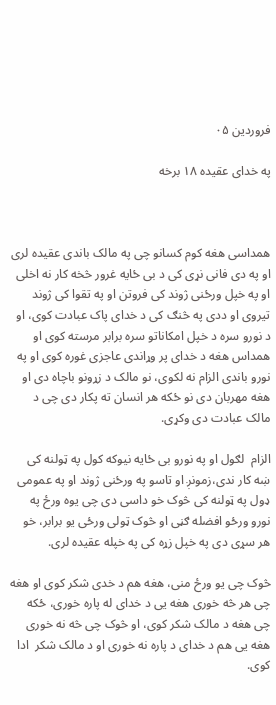فروردین ۰۵

په خدای عقیده ۱۸ برخه



همداسی هغه کوم کسانو چی په مالک باندی عقیده لری او په دی فانی نړی کی د بی ځایه غرور څخه کار نه اخلی او په خپل ورځنی ژوند کی فروتن او په تقوا کی ژوند تیروی او ددی په څنګ کی د خدای پاک عبادت کوی، او د نورو سره د خپل امکاناتو سره برابر مرسته کوی او همداس هغه د خدای پر وړاندی عاجزی غوره کوی او په نورو باندی الزام نه لکوی، نو مالک د زړونو باچاه دی او هغه مهربان دی نو ځکه هر انسان ته پکار دی چی د مالک عبادت دی وکړی.

الزام  لګول او په نورو بی ځایه نیوکه کول په ټولنه کی ښه کار ندی،زمونږ او تاسو په ورځنی ژوند او په عمومی ډول په ټولنه کی څوک خو داسی دی چی یوه ورځ په نورو ورځو افضله ګڼی او څوک ټولی ورځی یو برابر، خو هر سړی دی په خپل زړه کی په خپله عقیده لری.

څوک چی یو ورځ منی، هغه هم د خدی شکر کوی او هغه چی هر څه خوری هغه یی د خدای له پاره خوری، ځکه چی هغه د مالک شکر کوی، او څوک چی څه نه خوری هغه یی هم د خدای د پاره نه خوری او د مالک شکر  ادا کوی.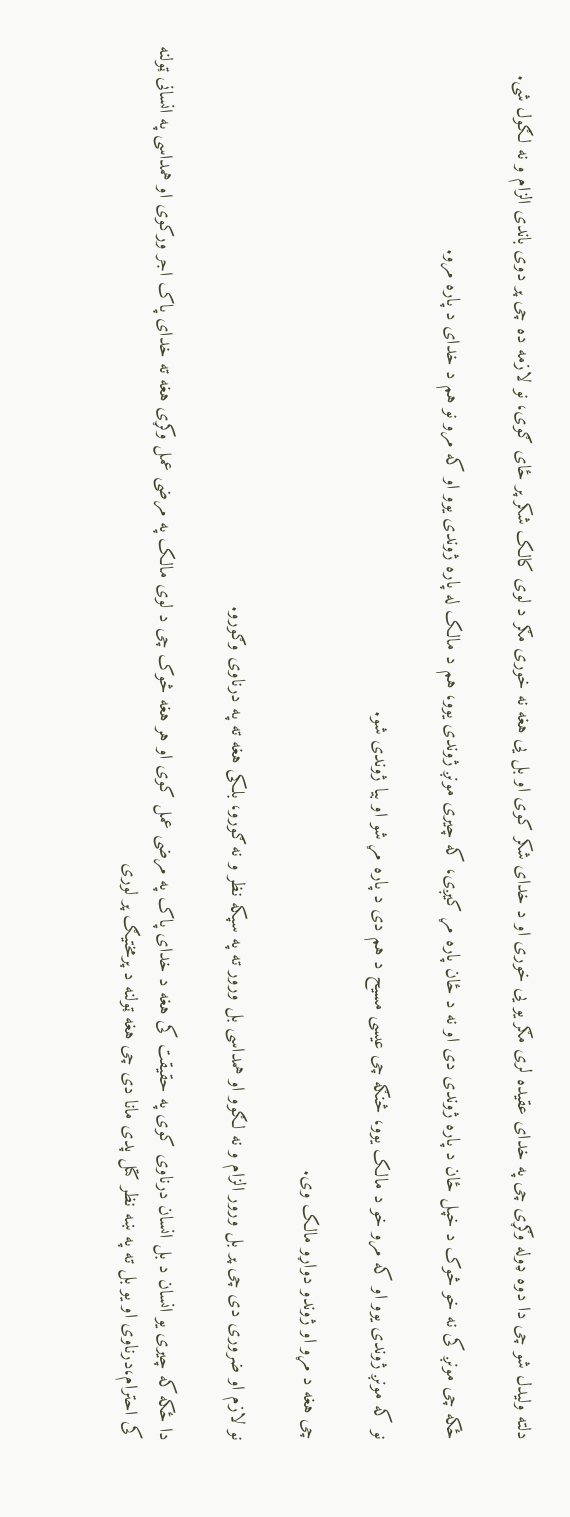دلته ولیدل شو چی دا دوه ډوله وګړی چی په خدای عقیده لری مګر یو یی خوری او د خدای شکر کوی او بل یی هغه نه خوری مګر د لوی کالک شکر پر ځای ګوی، نو لازمه ده چی پر دوی باندی الزام و نه لګول شی.

ځکه چی مونږ کی نه خو څوک د خپل ځان د پاره ژوندی دی او نه د ځان پاره مړ کیږی، که چیری مونږ ژوندی یوو، هم د مالک له پاره ژوندی یوو او که مرو نو هم د خدای د پاره مرو.

نو که مونږ ژوندی یوو او که مرو خو د مالک یوو، څنګه چی عیسی مسیح د هم دی د پاره مړ شو او بیا ژوندی شو.

چی هغه د مړو او ژوندو دواړو مالک وی.

نو لازم او ضروری دی چی پر بل ورور الزام و نه لګوو او همداسی بل ورور ته په سپکه نظر و نه ګورو، بلکی هغه ته په درناوی وګورو.

دا ځکه که چیری یو انسان د بل انسان درناوی کوی په حقیقت کی هغه د خدای پاک په مرضی عمل کوی او هر هغه څوک چی د لوی مالک په مرضی عمل وکړی هغه ته خدای پاک اجر ورکوی او همداسی په انسانی ټولنه کی احترام،درناوی او یو بل ته په ښه نظر کتل پدی مانا دی چی هغه ټولنه د پرمختیګ پر لوری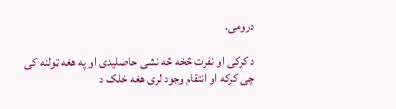درومی.

د کرکی او نفرت څخه څه نشی حاصلیدی او په هغه ټولنه کی چی کرکه او انتقام وجود لری هغه خلک د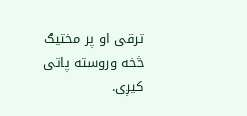ترقی او پر مختیګ څخه وروسته پاتی کیږی.